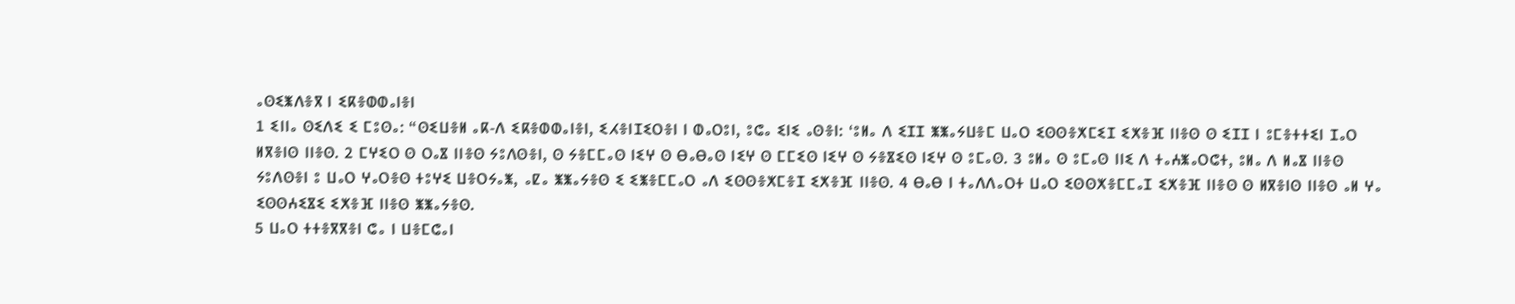ⴰⵙⵉⵥⴷⴻⴳ ⵏ ⵉⴽⴻⵀⵀⴰⵏⴻⵏ
1 ⵉⵏⵏⴰ ⵙⵉⴷⵉ ⵉ ⵎⵓⵙⴰ: “ⵙⵉⵡⴻⵍ ⴰⴽ-ⴷ ⵉⴽⴻⵀⵀⴰⵏⴻⵏ, ⵉⵃⴻⵏⵊⵉⵔⴻⵏ ⵏ ⵀⴰⵔⵓⵏ, ⵓⵛⴰ ⵉⵏⵉ ⴰⵙⴻⵏ: ‘ⵓⵍⴰ ⴷ ⵉⵊⵊ ⵥⵥⴰⵢⵡⴻⵎ ⵡⴰⵔ ⵉⵙⵙⴻⵅⵎⵉⵊ ⵉⵅⴻⴼ ⵏⵏⴻⵙ ⵙ ⵉⵊⵊ ⵏ ⵓⵎⴻⵜⵜⵉⵏ ⵊⴰⵔ ⵍⴳⴻⵏⵙ ⵏⵏⴻⵙ. 2 ⵎⵖⵉⵔ ⵙ ⵔⴰⴵ ⵏⵏⴻⵙ ⵢⵓⴷⵙⴻⵏ, ⵙ ⵢⴻⵎⵎⴰⵙ ⵏⵉⵖ ⵙ ⴱⴰⴱⴰⵙ ⵏⵉⵖ ⵙ ⵎⵎⵉⵙ ⵏⵉⵖ ⵙ ⵢⴻⴵⵉⵙ ⵏⵉⵖ ⵙ ⵓⵎⴰⵙ. 3 ⵓⵍⴰ ⵙ ⵓⵎⴰⵙ ⵏⵏⵉ ⴷ ⵜⴰⵄⵥⴰⵔⵛⵜ, ⵓⵍⴰ ⴷ ⵍⴰⴵ ⵏⵏⴻⵙ ⵢⵓⴷⵙⴻⵏ ⵓ ⵡⴰⵔ ⵖⴰⵔⴻⵙ ⵜⵓⵖⵉ ⵡⴻⵔⵢⴰⵥ, ⴰⵇⴰ ⵥⵥⴰⵢⴻⵙ ⵉ ⵉⵥⴻⵎⵎⴰⵔ ⴰⴷ ⵉⵙⵙⴻⵅⵎⴻⵊ ⵉⵅⴻⴼ ⵏⵏⴻⵙ. 4 ⴱⴰⴱ ⵏ ⵜⴰⴷⴷⴰⵔⵜ ⵡⴰⵔ ⵉⵙⵙⵅⴻⵎⵎⴰⵊ ⵉⵅⴻⴼ ⵏⵏⴻⵙ ⵙ ⵍⴳⴻⵏⵙ ⵏⵏⴻⵙ ⴰⵍ ⵖⴰ ⵉⵙⵙⵄⵉⴵⵉ ⵉⵅⴻⴼ ⵏⵏⴻⵙ ⵥⵥⴰⵢⴻⵙ.
5 ⵡⴰⵔ ⵜⵜⴻⴳⴳⴻⵏ ⵛⴰ ⵏ ⵡⴻⵎⵛⴰⵏ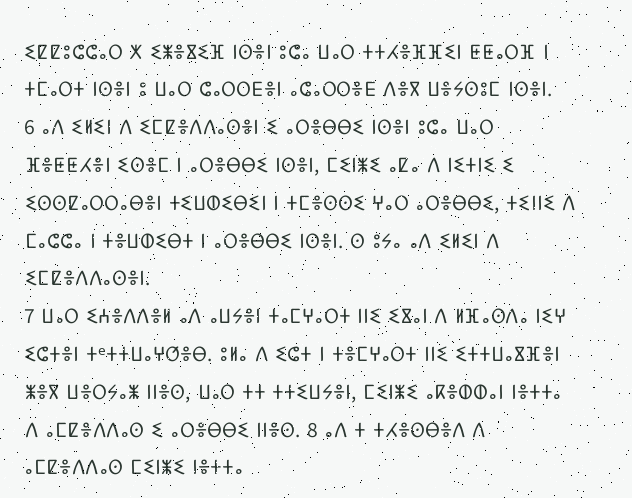ⵉⵇⵇⵓⵛⵛⴰⵔ ⵅ ⵉⵥⴻⴵⵉⴼ ⵏⵙⴻⵏ ⵓⵛⴰ ⵡⴰⵔ ⵜⵜⵃⴻⴼⴼⵉⵏ ⵟⵟⴰⵔⴼ ⵏ ⵜⵎⴰⵔⵜ ⵏⵙⴻⵏ ⵓ ⵡⴰⵔ ⵛⴰⵔⵔⴹⴻⵏ ⴰⵛⴰⵔⵔⴻⴹ ⴷⴻⴳ ⵡⴻⵢⵙⵓⵎ ⵏⵙⴻⵏ.
6 ⴰⴷ ⵉⵍⵉⵏ ⴷ ⵉⵎⵇⴻⴷⴷⴰⵙⴻⵏ ⵉ ⴰⵔⴻⴱⴱⵉ ⵏⵙⴻⵏ ⵓⵛⴰ ⵡⴰⵔ ⴼⴻⵟⵟⵃⴻⵏ ⵉⵙⴻⵎ ⵏ ⴰⵔⴻⴱⴱⵉ ⵏⵙⴻⵏ, ⵎⵉⵏⵥⵉ ⴰⵇⴰ ⴷ ⵏⵉⵜⵏⵉ ⵉ ⵉⵙⵙⵇⴰⵔⵔⴰⴱⴻⵏ ⵜⵉⵡⵀⵉⴱⵉⵏ ⵏ ⵜⵎⴻⵙⵙⵉ ⵖⴰⵔ ⴰⵔⴻⴱⴱⵉ, ⵜⵉⵏⵏⵉ ⴷ ⵎⴰⵛⵛⴰ ⵏ ⵜⴻⵡⵀⵉⴱⵜ ⵏ ⴰⵔⴻⴱⴱⵉ ⵏⵙⴻⵏ. ⵙ ⵓⵢⴰ ⴰⴷ ⵉⵍⵉⵏ ⴷ ⵉⵎⵇⴻⴷⴷⴰⵙⴻⵏ.
7 ⵡⴰⵔ ⵉⵄⴻⴷⴷⴻⵍ ⴰⴷ ⴰⵡⵢⴻⵏ ⵜⴰⵎⵖⴰⵔⵜ ⵏⵏⵉ ⵉⴵⴰⵏ ⴷ ⵍⴼⴰⵙⴷⴰ ⵏⵉⵖ ⵉⵛⵜⴻⵏ ⵜᵉⵜⵜⵡⴰⵖⵚⴻⴱ. ⵓⵍⴰ ⴷ ⵉⵛⵜ ⵏ ⵜⴻⵎⵖⴰⵔⵜ ⵏⵏⵉ ⵉⵜⵜⵡⴰⴵⴼⴻⵏ ⵥⴻⴳ ⵡⴻⵔⵢⴰⵥ ⵏⵏⴻⵙ, ⵡⴰⵔ ⵜⵜ ⵜⵜⵉⵡⵢⴻⵏ, ⵎⵉⵏⵥⵉ ⴰⴽⴻⵀⵀⴰⵏ ⵏⴻⵜⵜⴰ ⴷ ⴰⵎⵇⴻⴷⴷⴰⵙ ⵉ ⴰⵔⴻⴱⴱⵉ ⵏⵏⴻⵙ. 8 ⴰⴷ ⵜ ⵜⵃⴻⵙⴱⴻⴷ ⴷ ⴰⵎⵇⴻⴷⴷⴰⵙ ⵎⵉⵏⵥⵉ ⵏⴻⵜⵜⴰ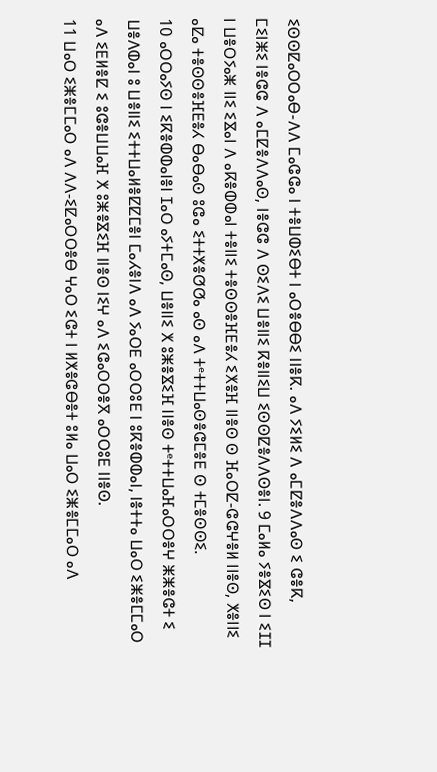ⵉⵙⵙⵇⴰⵔⵔⴰⴱ-ⴷⴷ ⵎⴰⵛⵛⴰ ⵏ ⵜⴻⵡⵀⵉⴱⵜ ⵏ ⴰⵔⴻⴱⴱⵉ ⵏⵏⴻⴽ. ⴰⴷ ⵢⵉⵍⵉ ⴷ ⴰⵎⵇⴻⴷⴷⴰⵙ ⵉ ⵛⴻⴽ, ⵎⵉⵏⵥⵉ ⵏⴻⵛⵛ ⴷ ⴰⵎⵇⴻⴷⴷⴰⵙ, ⵏⴻⵛⵛ ⴷ ⵙⵉⴷⵉ ⵡⴻⵏⵏⵉ ⴽⴻⵏⵏⵉⵡ ⵉⵙⵙⵇⴻⴷⴷⵙⴻⵏ. 9 ⵎⴰⵍⴰ ⵢⴻⴵⵉⵙ ⵏ ⵉⵊⵊ ⵏ ⵡⴻⵔⵢⴰⵥ ⵏⵏⵉ ⵉⴵⴰⵏ ⴷ ⴰⴽⴻⵀⵀⴰⵏ ⵜⴻⵏⵏⵉ ⵜⴻⵙⵙⴻⴼⴹⴻⵃ ⵉⵅⴻⴼ ⵏⵏⴻⵙ ⵙ ⴼⴰⵔⵇ-ⵛⵛⵖⴻⵍ ⵏⵏⴻⵙ, ⵅⴻⵏⵏⵉ ⴰⵇⴰ ⵜⴻⵙⵙⴻⴼⴹⴻⵃ ⴱⴰⴱⴰⵙ ⵓⵛⴰ ⵉⵜⵜⵅⴻⵚⵚⴰ ⴰⵙ ⴰⴷ ⵜᵉⵜⵜⵡⴰⵙⴻⵛⵎⴻⴹ ⵙ ⵜⵎⴻⵙⵙⵉ.
10 ⴰⵔⵔⴰⵢⵙ ⵏ ⵉⴽⴻⵀⵀⴰⵏⴻⵏ ⵊⴰⵔ ⴰⵢⵜⵎⴰⵙ, ⵡⴻⵏⵏⵉ ⵅ ⵓⵥⴻⴵⵉⴼ ⵏⵏⴻⵙ ⵜᵉⵜⵜⵡⴰⴼⴰⵔⵔⴻⵖ ⵥⵥⴻⵛⵜ ⵉ ⵡⴻⴷⵀⴰⵏ ⵓ ⵡⴻⵏⵏⵉ ⵉⵜⵜⵡⴰⵍⴻⵇⵇⵎⴻⵏ ⵎⴰⵃⴻⵏⴷ ⴰⴷ ⵢⴰⵔⴹ ⴰⵔⵔⵓⴹ ⵏ ⵓⴽⴻⵀⵀⴰⵏ, ⵏⴻⵜⵜⴰ ⵡⴰⵔ ⵉⵥⴻⵎⵎⴰⵔ ⴰⴷ ⵉⴹⵍⴻⵇ ⵉ ⵓⵛⴻⵡⵡⴰⴼ ⵅ ⵓⵥⴻⴵⵉⴼ ⵏⵏⴻⵙ ⵏⵉⵖ ⴰⴷ ⵉⵛⴰⵔⵔⴻⴳ ⴰⵔⵔⵓⴹ ⵏⵏⴻⵙ.
11 ⵡⴰⵔ ⵉⵥⴻⵎⵎⴰⵔ ⴰⴷ ⴷⴷ-ⵉⵇⴰⵔⵔⴻⴱ ⵖⴰⵔ ⵉⵛⵜ ⵏ ⵍⵅⴻⵛⴱⴻⵜ ⵓⵍⴰ ⵡⴰⵔ ⵉⵥⴻⵎⵎⴰⵔ ⴰⴷ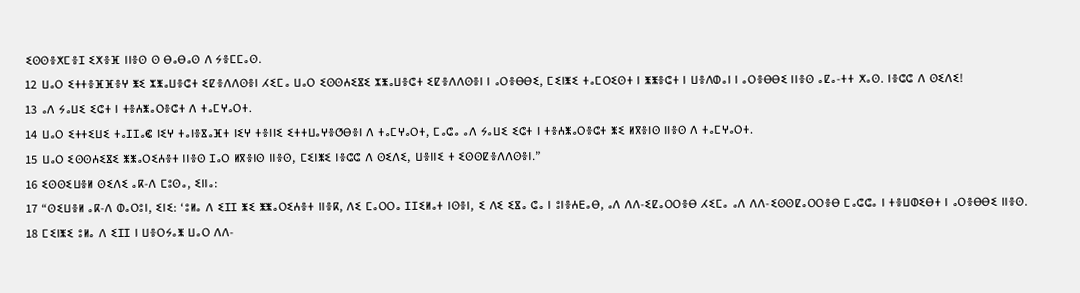ⵉⵙⵙⴻⵅⵎⴻⵊ ⵉⵅⴻⴼ ⵏⵏⴻⵙ ⵙ ⴱⴰⴱⴰⵙ ⴷ ⵢⴻⵎⵎⴰⵙ.
12 ⵡⴰⵔ ⵉⵜⵜⴻⴼⴼⴻⵖ ⵥⵉ ⵣⵥⴰⵡⴻⵛⵜ ⵉⵇⴻⴷⴷⵙⴻⵏ ⵃⵉⵎⴰ ⵡⴰⵔ ⵉⵙⵙⵄⵉⴵⵉ ⵣⵥⴰⵡⴻⵛⵜ ⵉⵇⴻⴷⴷⵙⴻⵏ ⵏ ⴰⵔⴻⴱⴱⵉ, ⵎⵉⵏⵥⵉ ⵜⴰⵎⵔⵉⵙⵜ ⵏ ⵥⵥⴻⵛⵜ ⵏ ⵡⴻⴷⵀⴰⵏ ⵏ ⴰⵔⴻⴱⴱⵉ ⵏⵏⴻⵙ ⴰⵇⴰ-ⵜⵜ ⵅⴰⵙ. ⵏⴻⵛⵛ ⴷ ⵙⵉⴷⵉ!
13 ⴰⴷ ⵢⴰⵡⵉ ⵉⵛⵜ ⵏ ⵜⴻⵄⵥⴰⵔⴻⵛⵜ ⴷ ⵜⴰⵎⵖⴰⵔⵜ.
14 ⵡⴰⵔ ⵉⵜⵜⵉⵡⵉ ⵜⴰⵊⵊⴰⵞ ⵏⵉⵖ ⵜⴰⵏⴻⴵⴰⴼⵜ ⵏⵉⵖ ⵜⴻⵏⵏⵉ ⵉⵜⵜⵡⴰⵖⴻⵚⴱⴻⵏ ⴷ ⵜⴰⵎⵖⴰⵔⵜ, ⵎⴰⵛⴰ ⴰⴷ ⵢⴰⵡⵉ ⵉⵛⵜ ⵏ ⵜⴻⵄⵥⴰⵔⴻⵛⵜ ⵥⵉ ⵍⴳⴻⵏⵙ ⵏⵏⴻⵙ ⴷ ⵜⴰⵎⵖⴰⵔⵜ.
15 ⵡⴰⵔ ⵉⵙⵙⵄⵉⴵⵉ ⵥⵥⴰⵔⵉⵄⴻⵜ ⵏⵏⴻⵙ ⵊⴰⵔ ⵍⴳⴻⵏⵙ ⵏⵏⴻⵙ, ⵎⵉⵏⵥⵉ ⵏⴻⵛⵛ ⴷ ⵙⵉⴷⵉ, ⵡⴻⵏⵏⵉ ⵜ ⵉⵙⵙⵇⴻⴷⴷⵙⴻⵏ.”
16 ⵉⵙⵙⵉⵡⴻⵍ ⵙⵉⴷⵉ ⴰⴽ-ⴷ ⵎⵓⵙⴰ, ⵉⵏⵏⴰ:
17 “ⵙⵉⵡⴻⵍ ⴰⴽ-ⴷ ⵀⴰⵔⵓⵏ, ⵉⵏⵉ: ‘ⵓⵍⴰ ⴷ ⵉⵊⵊ ⵥⵉ ⵥⵥⴰⵔⵉⵄⴻⵜ ⵏⵏⴻⴽ, ⴷⵉ ⵎⴰⵔⵔⴰ ⵊⵊⵉⵍⴰⵜ ⵏⵙⴻⵏ, ⵉ ⴷⵉ ⵉⴵⴰ ⵛⴰ ⵏ ⵓⵏⴻⵄⴹⴰⴱ, ⴰⴷ ⴷⴷ-ⵉⵇⴰⵔⵔⴻⴱ ⵃⵉⵎⴰ ⴰⴷ ⴷⴷ-ⵉⵙⵙⵇⴰⵔⵔⴻⴱ ⵎⴰⵛⵛⴰ ⵏ ⵜⴻⵡⵀⵉⴱⵜ ⵏ ⴰⵔⴻⴱⴱⵉ ⵏⵏⴻⵙ.
18 ⵎⵉⵏⵥⵉ ⵓⵍⴰ ⴷ ⵉⵊⵊ ⵏ ⵡⴻⵔⵢⴰⵥ ⵡⴰⵔ ⴷⴷ-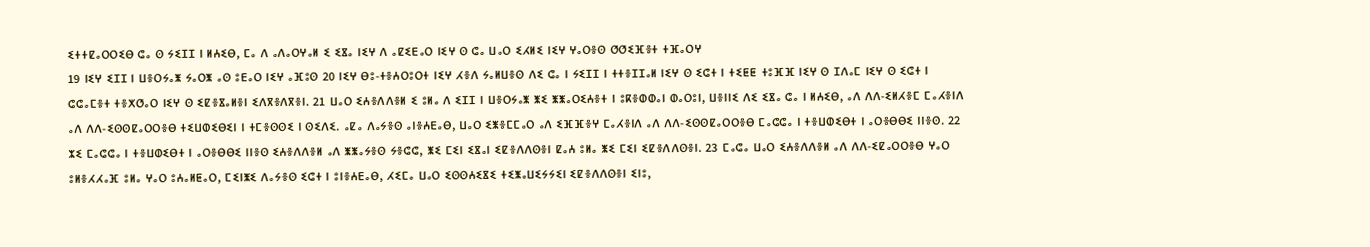ⵉⵜⵜⵇⴰⵔⵔⵉⴱ ⵛⴰ ⵙ ⵢⵉⵊⵊ ⵏ ⵍⵄⵉⴱ, ⵎⴰ ⴷ ⴰⴷⴰⵔⵖⴰⵍ ⵉ ⵉⴵⴰ ⵏⵉⵖ ⴷ ⴰⵇⵉⴹⴰⵔ ⵏⵉⵖ ⵙ ⵛⴰ ⵡⴰⵔ ⵉⵃⵍⵉ ⵏⵉⵖ ⵖⴰⵔⴻⵙ ⵚⵚⵉⴼⴻⵜ ⵜⴼⴰⵔⵖ
19 ⵏⵉⵖ ⵉⵊⵊ ⵏ ⵡⴻⵔⵢⴰⵥ ⵢⴰⵔⵥ ⴰⵙ ⵓⴹⴰⵔ ⵏⵉⵖ ⴰⴼⵓⵙ 20 ⵏⵉⵖ ⴱⵓ-ⵜⴻⵄⵔⵓⵔⵜ ⵏⵉⵖ ⵃⴻⴷ ⵢⴰⵍⵡⴻⵙ ⴷⵉ ⵛⴰ ⵏ ⵢⵉⵊⵊ ⵏ ⵜⵜⴻⵊⵊⴰⵍ ⵏⵉⵖ ⵙ ⵉⵛⵜ ⵏ ⵜⵉⵟⵟ ⵜⵓⴼⴼ ⵏⵉⵖ ⵙ ⵊⴷⴰⵎ ⵏⵉⵖ ⵙ ⵉⵛⵜ ⵏ ⵛⵛⴰⵎⴻⵜ ⵜⴻⵅⵚⴰⵔ ⵏⵉⵖ ⵙ ⵉⵇⴻⴵⴰⵍⴻⵏ ⵉⴷⴳⴻⴷⴳⴻⵏ. 21 ⵡⴰⵔ ⵉⵄⴻⴷⴷⴻⵍ ⵉ ⵓⵍⴰ ⴷ ⵉⵊⵊ ⵏ ⵡⴻⵔⵢⴰⵥ ⵥⵉ ⵥⵥⴰⵔⵉⵄⴻⵜ ⵏ ⵓⴽⴻⵀⵀⴰⵏ ⵀⴰⵔⵓⵏ, ⵡⴻⵏⵏⵉ ⴷⵉ ⵉⴵⴰ ⵛⴰ ⵏ ⵍⵄⵉⴱ, ⴰⴷ ⴷⴷ-ⵉⵍⵃⴻⵎ ⵎⴰⵃⴻⵏⴷ ⴰⴷ ⴷⴷ-ⵉⵙⵙⵇⴰⵔⵔⴻⴱ ⵜⵉⵡⵀⵉⴱⵉⵏ ⵏ ⵜⵎⴻⵙⵙⵉ ⵏ ⵙⵉⴷⵉ. ⴰⵇⴰ ⴷⴰⵢⴻⵙ ⴰⵏⴻⵄⴹⴰⴱ, ⵡⴰⵔ ⵉⵥⴻⵎⵎⴰⵔ ⴰⴷ ⵉⴼⴼⴻⵖ ⵎⴰⵃⴻⵏⴷ ⴰⴷ ⴷⴷ-ⵉⵙⵙⵇⴰⵔⵔⴻⴱ ⵎⴰⵛⵛⴰ ⵏ ⵜⴻⵡⵀⵉⴱⵜ ⵏ ⴰⵔⴻⴱⴱⵉ ⵏⵏⴻⵙ. 22 ⵣⵉ ⵎⴰⵛⵛⴰ ⵏ ⵜⴻⵡⵀⵉⴱⵜ ⵏ ⴰⵔⴻⴱⴱⵉ ⵏⵏⴻⵙ ⵉⵄⴻⴷⴷⴻⵍ ⴰⴷ ⵥⵥⴰⵢⴻⵙ ⵢⴻⵛⵛ, ⵥⵉ ⵎⵉⵏ ⵉⴵⴰⵏ ⵉⵇⴻⴷⴷⵙⴻⵏ ⵇⴰⵄ ⵓⵍⴰ ⵥⵉ ⵎⵉⵏ ⵉⵇⴻⴷⴷⵙⴻⵏ. 23 ⵎⴰⵛⴰ ⵡⴰⵔ ⵉⵄⴻⴷⴷⴻⵍ ⴰⴷ ⴷⴷ-ⵉⵇⴰⵔⵔⴻⴱ ⵖⴰⵔ ⵓⵍⴻⵃⵃⴰⴼ ⵓⵍⴰ ⵖⴰⵔ ⵓⵄⴰⵍⵟⴰⵔ, ⵎⵉⵏⵥⵉ ⴷⴰⵢⴻⵙ ⵉⵛⵜ ⵏ ⵓⵏⴻⵄⴹⴰⴱ, ⵃⵉⵎⴰ ⵡⴰⵔ ⵉⵙⵙⵄⵉⴵⵉ ⵜⵉⵥⴰⵡⵉⵢⵢⵉⵏ ⵉⵇⴻⴷⴷⵙⴻⵏ ⵉⵏⵓ,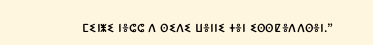ⵎⵉⵏⵥⵉ ⵏⴻⵛⵛ ⴷ ⵙⵉⴷⵉ ⵡⴻⵏⵏⵉ ⵜⴻⵏ ⵉⵙⵙⵇⴻⴷⴷⵙⴻⵏ.”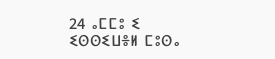24 ⴰⵎⵎⵓ ⵉ ⵉⵙⵙⵉⵡⴻⵍ ⵎⵓⵙⴰ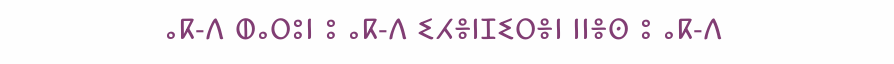ⴰⴽ-ⴷ ⵀⴰⵔⵓⵏ ⵓ ⴰⴽ-ⴷ ⵉⵃⴻⵏⵊⵉⵔⴻⵏ ⵏⵏⴻⵙ ⵓ ⴰⴽ-ⴷ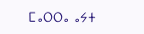ⵎⴰⵔⵔⴰ ⴰⵢⵜ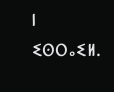ⵏ ⵉⵙⵔⴰⵉⵍ.